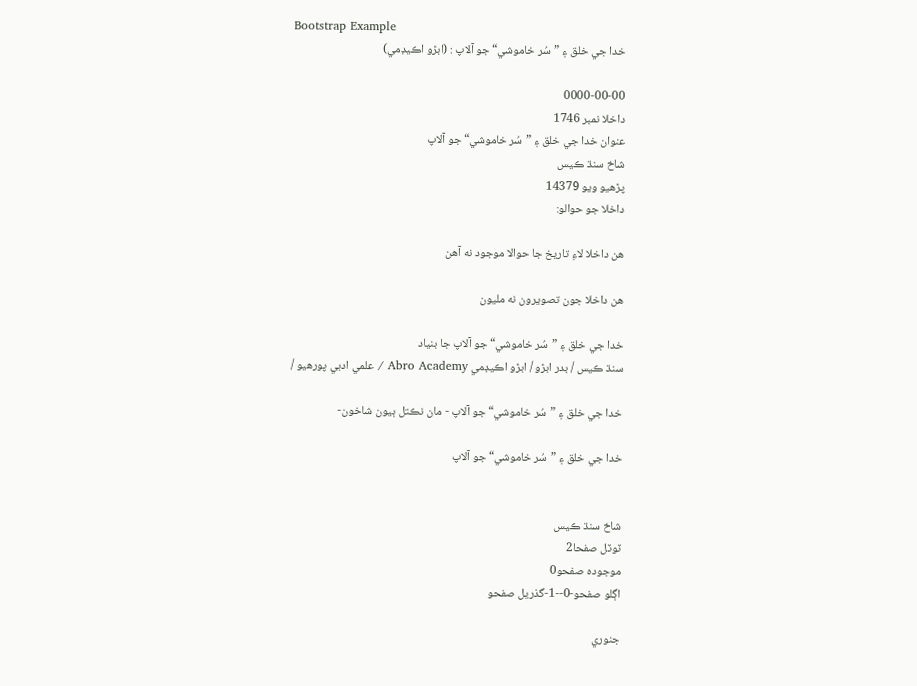Bootstrap Example
خدا جي خلق ۽ ”سُر خاموشي“ جو آلاپ : (ابڙو اڪيڊمي)

0000-00-00
داخلا نمبر 1746
عنوان خدا جي خلق ۽ ”سُر خاموشي“ جو آلاپ
شاخ سنڌ ڪيس
پڙهيو ويو 14379
داخلا جو حوالو:

هن داخلا لاءِ تاريخ جا حوالا موجود نه آهن

هن داخلا جون تصويرون نه مليون

خدا جي خلق ۽ ”سُر خاموشي“ جو آلاپ جا بنياد
سنڌ ڪيس / بدر ابڙو / ابڙو اڪيڊمي Abro Academy / علمي ادبي پورهيو /

خدا جي خلق ۽ ”سُر خاموشي“ جو آلاپ - مان نڪتل ٻيون شاخون-

خدا جي خلق ۽ ”سُر خاموشي“ جو آلاپ


شاخ سنڌ ڪيس
ٽوٽل صفحا2
موجودہ صفحو0
اڳلو صفحو-0--1-گذريل صفحو

جنوري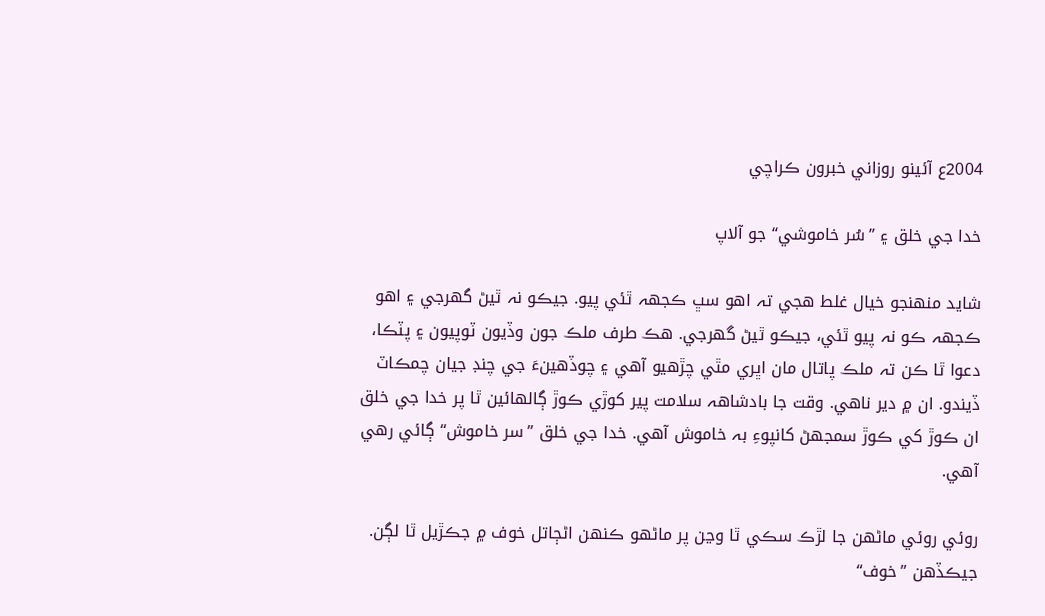2004ع آئينو روزاني خبرون ڪراچي

خدا جي خلق ۽ ”سُر خاموشي“ جو آلاپ

شايد منھنجو خيال غلط هجي تہ اهو سڀ ڪجھہ ٿئي پيو. جيڪو نہ ٿيڻ گهرجي ۽ اهو ڪجھہ ڪو نہ پيو ٿئي، جيڪو ٿيڻ گهرجي. هڪ طرف ملڪ جون وڏيون ٽوپيون ۽ پٽڪا، دعوا ٿا ڪن تہ ملڪ پاتال مان اڀري مٿي چڙهيو آهي ۽ چوڏهينءَ جي چنڊ جيان چمڪاٽ ڏيندو. ان ۾ دير ناهي. وقت جا بادشاھہ سلامت پير کوڙي ڪوڙ ڳالهائين ٿا پر خدا جي خلق ان ڪوڙ کي ڪوڙ سمجهڻ کانپوءِ بہ خاموش آهي. خدا جي خلق ”سر خاموش“ ڳائي رهي آهي.

روئي روئي ماڻهن جا لڙڪ سڪي ٿا وڃن پر ماڻهو ڪنھن اڻڄاتل خوف ۾ جڪڙيل ٿا لڳن. جيڪڏهن ”خوف“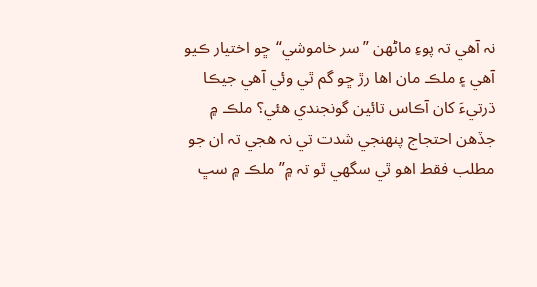نہ آهي تہ پوءِ ماڻهن ”سر خاموشي“ڇو اختيار ڪيو آهي ۽ ملڪ مان اها رڙ ڇو گم ٿي وئي آهي جيڪا ڌرتيءَ کان آڪاس تائين گونجندي هئي؟ ملڪ ۾ جڏهن احتجاج پنھنجي شدت تي نہ هجي تہ ان جو مطلب فقط اهو ٿي سگهي ٿو تہ ۾” ملڪ ۾ سڀ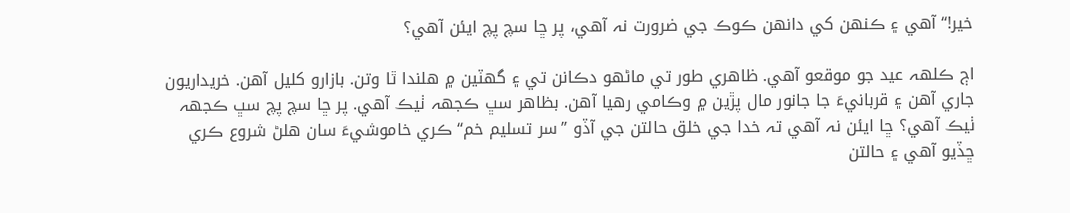خير!“ آهي ۽ ڪنھن کي دانھن ڪوڪ جي ضرورت نہ آهي، پر ڇا سچ پچ ايئن آهي؟

اڄ ڪلھہ عيد جو موقعو آهي. ظاهري طور تي ماڻهو دڪانن تي ۽ گهٽين ۾ هلندا ٿا وتن. بازارو کليل آهن. خريداريون جاري آهن ۽ قربانيءَ جا جانور مال پڙين ۾ وڪامي رهيا آهن. بظاهر سڀ ڪجھہ ٺيڪ آهي. پر ڇا سچ پچ سڀ ڪجھہ ٺيڪ آهي؟ ڇا ايئن نہ آهي تہ خدا جي خلق حالتن جي آڏو ”سر تسليم خم“ ڪري خاموشيءَ سان هلڻ شروع ڪري ڇڏيو آهي ۽ حالتن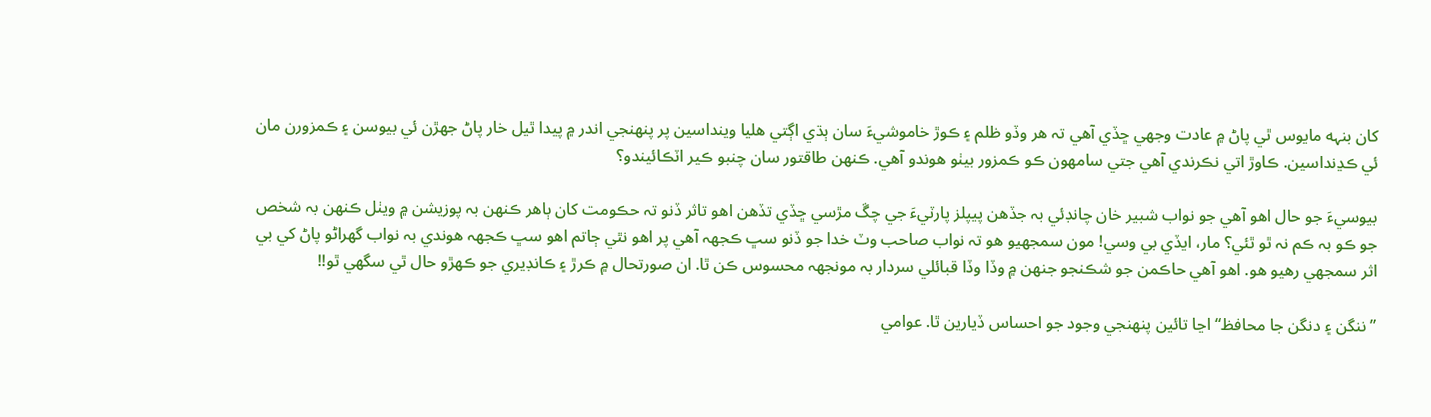کان بنہه مايوس ٿي پاڻ ۾ عادت وجهي ڇڏي آهي تہ هر وڏو ظلم ۽ ڪوڙ خاموشيءَ سان ٻڌي اڳتي هليا وينداسين پر پنھنجي اندر ۾ پيدا ٿيل خار پاڻ جهڙن ئي بيوسن ۽ ڪمزورن مان ئي ڪڍنداسين. ڪاوڙ اتي نڪرندي آهي جتي سامهون ڪو ڪمزور بيٺو هوندو آهي. ڪنھن طاقتور سان چنبو ڪير اٽڪائيندو؟

بيوسيءَ جو حال اهو آهي جو نواب شبير خان چانڊئي بہ جڏهن پيپلز پارٽيءَ جي چڱ مڙسي ڇڏي تڏهن اهو تاثر ڏنو تہ حڪومت کان ٻاهر ڪنھن بہ پوزيشن ۾ ويٺل ڪنھن بہ شخص جو ڪو بہ ڪم نہ ٿو ٿئي؟ مار، ايڏي بي وسي! مون سمجهيو هو تہ نواب صاحب وٽ خدا جو ڏنو سڀ ڪجھہ آهي پر اهو نٿي ڄاتم اهو سڀ ڪجھہ هوندي بہ نواب گهراڻو پاڻ کي بي اثر سمجهي رهيو هو. اهو آهي حاڪمن جو شڪنجو جنھن ۾ وڏا وڏا قبائلي سردار بہ مونجھہ محسوس ڪن ٿا. ان صورتحال ۾ ڪرڙ ۽ ڪانڊيري جو ڪھڙو حال ٿي سگهي ٿو!!

”ننگن ۽ دنگن جا محافظ“ اڃا تائين پنھنجي وجود جو احساس ڏيارين ٿا. عوامي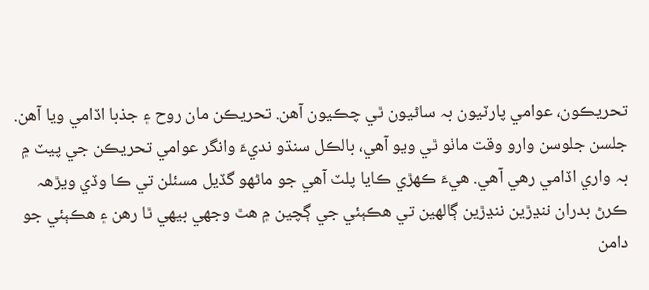تحريڪون، عوامي پارٽيون بہ ساڻيون ٿي چڪيون آهن. تحريڪن مان روح ۽ جذبا اڏامي ويا آهن. جلسن جلوسن وارو وقت ماٺو ٿي ويو آهي، بالڪل سنڌو نديءَ وانگر عوامي تحريڪن جي پيٽ ۾ بہ واري اڏامي رهي آهي. هيءَ ڪھڙي ڪايا پلٽ آهي جو ماڻهو گڏيل مسئلن تي ڪا وڏي ويڙھہ ڪرڻ بدران ننڍڙين ننڍڙين ڳالهين تي هڪٻئي جي ڳچين ۾ هٿ وجهي بيھي ٿا رهن ۽ هڪٻئي جو دامن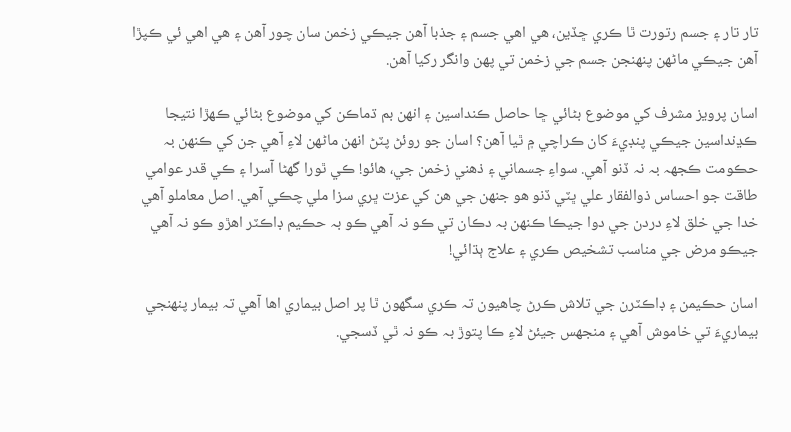تار تار ۽ جسم رتورت ٿا ڪري ڇڏين، هي اهي جسم ۽ جذبا آهن جيڪي زخمن سان چور آهن ۽ هي اهي ئي ڪپڙا آهن جيڪي ماڻهن پنھنجن جسم جي زخمن تي پھن وانگر رکيا آهن.

اسان پرويز مشرف کي موضوع بڻائي ڇا حاصل ڪنداسين ۽ انھن بم ڌماڪن کي موضوع بڻائي ڪھڙا نتيجا ڪڍنداسين جيڪي پنڊيءَ کان ڪراچي ۾ ٿيا آهن؟ اسان جو روئڻ پٽڻ انھن ماڻهن لاءِ آهي جن کي ڪنھن بہ حڪومت ڪجھہ بہ نہ ڏنو آهي. سواءِ جسماني ۽ ذهني زخمن جي، هائو! ڪي ٿورا گهڻا آسرا ۽ ڪي قدر عوامي طاقت جو احساس ذوالفقار علي ڀٽي ڏنو هو جنھن جي هن کي عزت ڀري سزا ملي چڪي آهي. اصل معاملو آهي خدا جي خلق لاءِ دردن جي دوا جيڪا ڪنھن بہ دڪان تي ڪو نہ آهي ڪو بہ حڪيم ڊاڪٽر اهڙو ڪو نہ آهي جيڪو مرض جي مناسب تشخيص ڪري ۽ علاج ٻڌائي!

اسان حڪيمن ۽ ڊاڪٽرن جي تلاش ڪرڻ چاهيون تہ ڪري سگهون ٿا پر اصل بيماري اها آهي تہ بيمار پنھنجي بيماريءَ تي خاموش آهي ۽ منجهس جيئڻ لاءِ ڪا پتوڙ بہ ڪو نہ ٿي ڏسجي.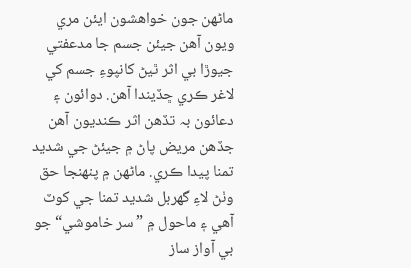ماڻهن جون خواهشون ايئن مري ويون آهن جيئن جسم جا مدعفتي جيوڙا بي اثر ٿيڻ کانپوءِ جسم کي لاغر ڪري ڇڏيندا آهن. دوائون ۽ دعائون بہ تڏهن اثر ڪنديون آهن جڏهن مريض پاڻ ۾ جيئڻ جي شديد تمنا پيدا ڪري. ماڻهن ۾ پنھنجا حق وٺڻ لاءِ گهربل شديد تمنا جي کوٽ آهي ۽ ماحول ۾ ”سر خاموشي“ جو بي آواز ساز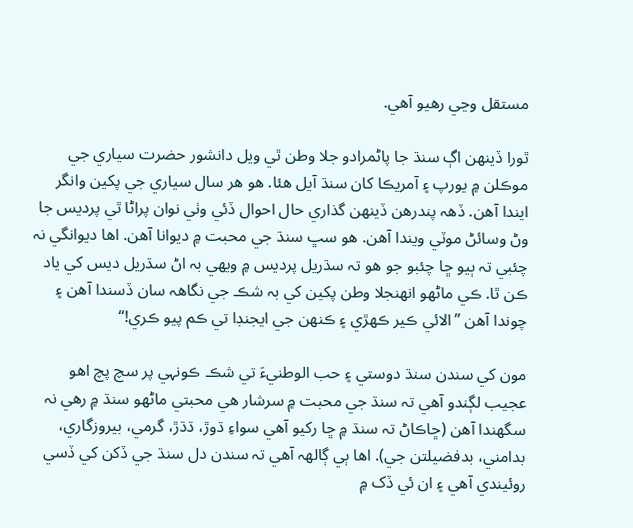مستقل وڃي رهيو آهي.

ٿورا ڏينھن اڳ سنڌ جا پاڻمرادو جلا وطن ٿي ويل دانشور حضرت سياري جي موڪلن ۾ يورپ ۽ آمريڪا کان سنڌ آيل هئا. هو هر سال سياري جي پکين وانگر ايندا آهن. ڏھہ پندرهن ڏينھن گذاري حال احوال ڏئي وٺي نوان پراڻا ٿي پرديس جا وڻ وسائڻ موٽي ويندا آهن. هو سڀ سنڌ جي محبت ۾ ديوانا آهن. اها ديوانگي نہ چئبي تہ ٻيو ڇا چئبو جو هو تہ سڌريل پرديس ۾ ويھي بہ اڻ سڌريل ديس کي ياد ڪن ٿا. ڪي ماڻهو انھنجلا وطن پکين کي بہ شڪ جي نگاھہ سان ڏسندا آهن ۽ چوندا آهن ”الائي ڪير ڪھڙي ۽ ڪنھن جي ايجنڊا تي ڪم پيو ڪري!“

مون کي سندن سنڌ دوستي ۽ حب الوطنيءَ تي شڪ ڪونہي پر سچ پچ اهو عجيب لڳندو آهي تہ سنڌ جي محبت ۾ سرشار هي محبتي ماڻهو سنڌ ۾ رهي نہ سگهندا آهن (ڇاڪاڻ تہ سنڌ ۾ ڇا رکيو آهي سواءِ ڌوڙ، ڌڌڙ، گرمي، بيروزگاري، بدامني، بدفضيلتن جي). اها ٻي ڳالھہ آهي تہ سندن دل سنڌ جي ڏکن کي ڏسي روئيندي آهي ۽ ان ئي ڏک ۾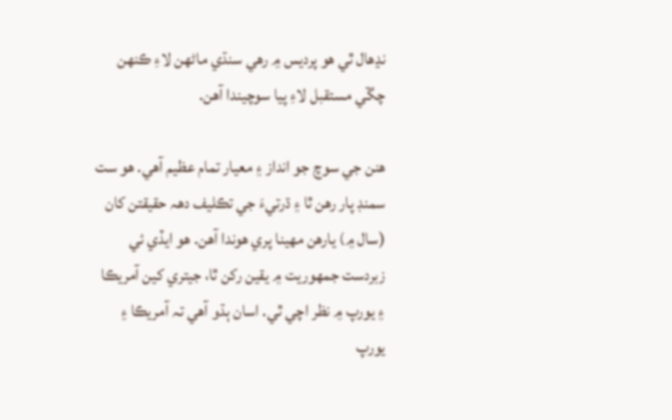نڍهال ٿي هو پرديس ۾ رهي سنڌي ماڻهن لاءِ ڪنھن چڱي مستقبل لاءِ پيا سوچيندا آهن.

هنن جي سوچ جو انداز ۽ معيار تمام عظيم آهي. هو ست سمنڊ پار رهن ٿا ۽ ڌرتيءَ جي تڪليف دھہ حقيقتن کان (سال ۾) يارهن مهينا پري هوندا آهن. هو ايڏي ئي زبردست جمهوريت ۾ يقين رکن ٿا، جيتري کين آمريڪا ۽ يورپ ۾ نظر اچي ٿي. اسان ٻڌو آهي تہ آمريڪا ۽ يورپ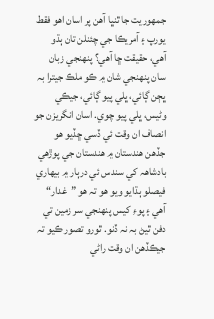جمهوريت جا ٿنڀا آهن پر اسان اهو فقط يورپ ۽ آمريڪا جي چئنلن تان ٻڌو آهي، حقيقت ڇا آهي؟ پنھنجي زبان سان پنھنجي شان ۾ ڪو ملڪ جيترا بہ ڀڄن ڳائي، ڀلي پيو ڳائي، جيڪي وڻيس، ڀلي پيو چوي. اسان انگريزن جو انصاف ان وقت ئي ڏسي ڇڏيو هو جڏهن هندستان ۾ هندستان جي پوڙهي بادشاھہ کي سندس ئي درٻار ۾ بيھاري فيصلو ٻڌايو ويو هو تہ هو ”غدار“ آهي ۽ پوءِ کيس پنھنجي سر زمين تي دفن ٿيڻ بہ نہ ڏنو. ٿورو تصور ڪيو تہ جيڪڏهن ان وقت راڻي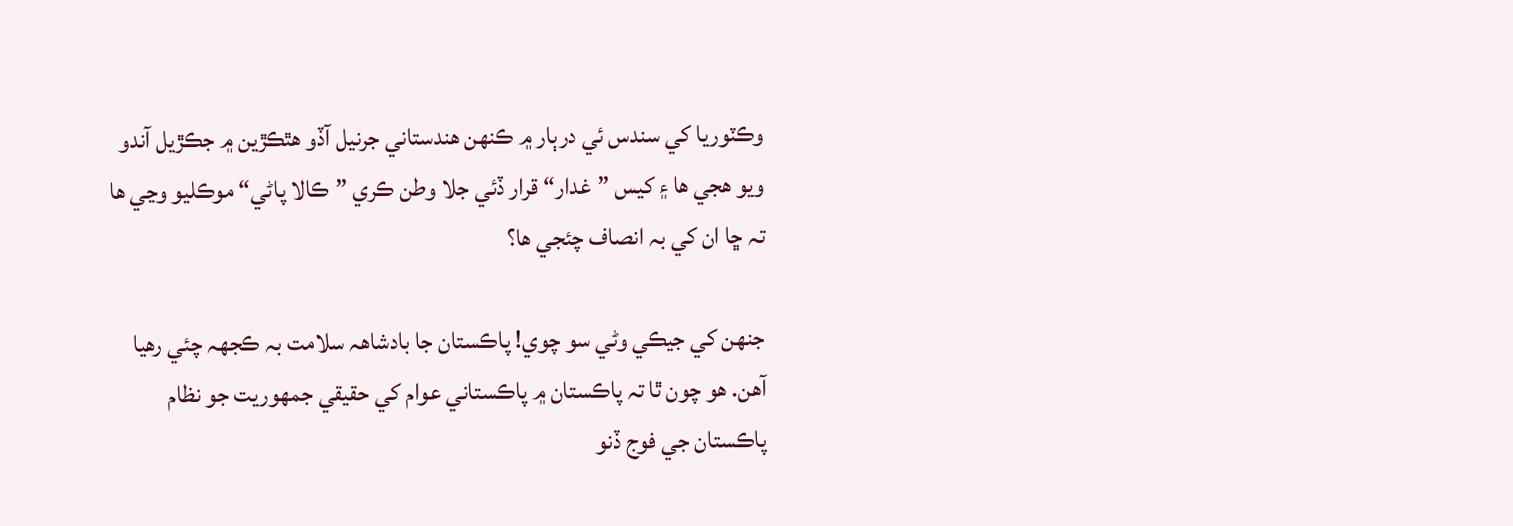وڪٽوريا کي سندس ئي درٻار ۾ ڪنھن هندستاني جرنيل آڏو هٿڪڙين ۾ جڪڙيل آندو ويو هجي ها ۽ کيس ”غدار“ قرار ڏئي جلا وطن ڪري ”ڪالا پاڻي“ موڪليو وڃي ها تہ ڇا ان کي بہ انصاف چئجي ها؟

جنھن کي جيڪي وڻي سو چوي! پاڪستان جا بادشاھہ سلامت بہ ڪجھہ چئي رهيا آهن. هو چون ٿا تہ پاڪستان ۾ پاڪستاني عوام کي حقيقي جمهوريت جو نظام پاڪستان جي فوج ڏنو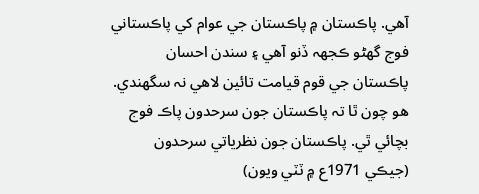آهي. پاڪستان ۾ پاڪستان جي عوام کي پاڪستاني فوج گهڻو ڪجھہ ڏنو آهي ۽ سندن احسان پاڪستان جي قوم قيامت تائين لاهي نہ سگهندي. هو چون ٿا تہ پاڪستان جون سرحدون پاڪ فوج بچائي ٿي. پاڪستان جون نظرياتي سرحدون (جيڪي 1971ع ۾ ٽٽي ويون)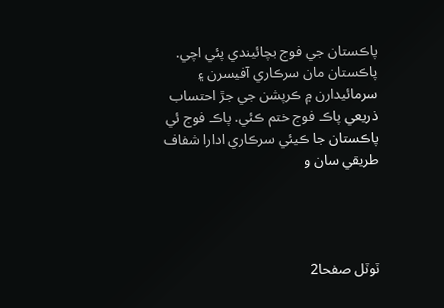پاڪستان جي فوج بچائيندي پئي اچي. پاڪستان مان سرڪاري آفيسرن ۽ سرمائيدارن ۾ ڪرپشن جي جڙ احتساب ذريعي پاڪ فوج ختم ڪئي. پاڪ فوج ئي پاڪستان جا ڪيئي سرڪاري ادارا شفاف طريقي سان و




ٽوٽل صفحا2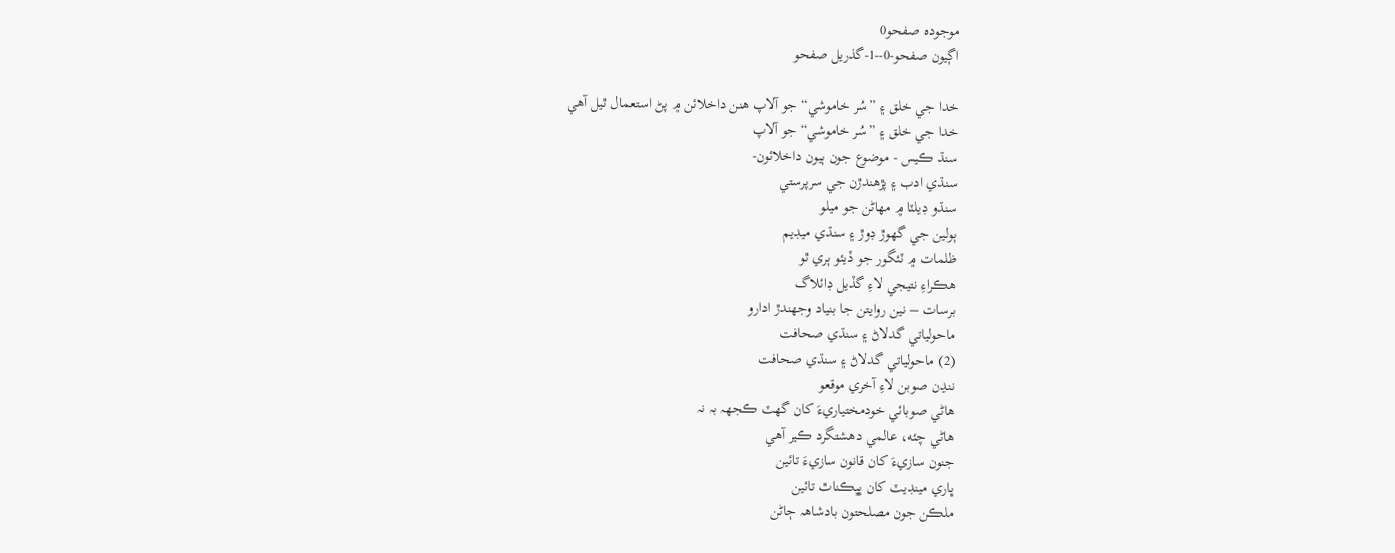موجودہ صفحو0
اڳيون صفحو-0--1-گذريل صفحو

خدا جي خلق ۽ ”سُر خاموشي“ جو آلاپ ھنن داخلائن ۾ پڻ استعمال ٿيل آھي
خدا جي خلق ۽ ”سُر خاموشي“ جو آلاپ
سنڌ ڪيس - موضوع جون ٻيون داخلائون-
سنڌي ادب ۽ پڙهندڙن جي سرپرستي
سنڌو ڊيلٽا ۾ مهاڻن جو ميلو
ٻولين جي گهوڙ ڊوڙ ۽ سنڌي ميڊيم
ظلمات ۾ ٽئگور جو ڏيئو ٻري ٿو
هڪراءِ نتيجي لاءِ گڏيل ڊائلاگ
برسات – نين روايتن جا بنياد وجهندڙ ادارو
ماحولياتي گدلاڻ ۽ سنڌي صحافت
(2) ماحولياتي گدلاڻ ۽ سنڌي صحافت
ننڍن صوبن لاءِ آخري موقعو
هاڻي صوبائي خودمختياريءَ کان گهٽ ڪجھہ بہ نہ
هاڻي چئه، عالمي دهشتگرد ڪير آهي
جنون سازيءَ کان قانون سازيءَ تائين
ڀاري مينڊيٽ کان ڀڀڪناٿ تائين
ملڪن جون مصلحتون بادشاھہ ڄاڻن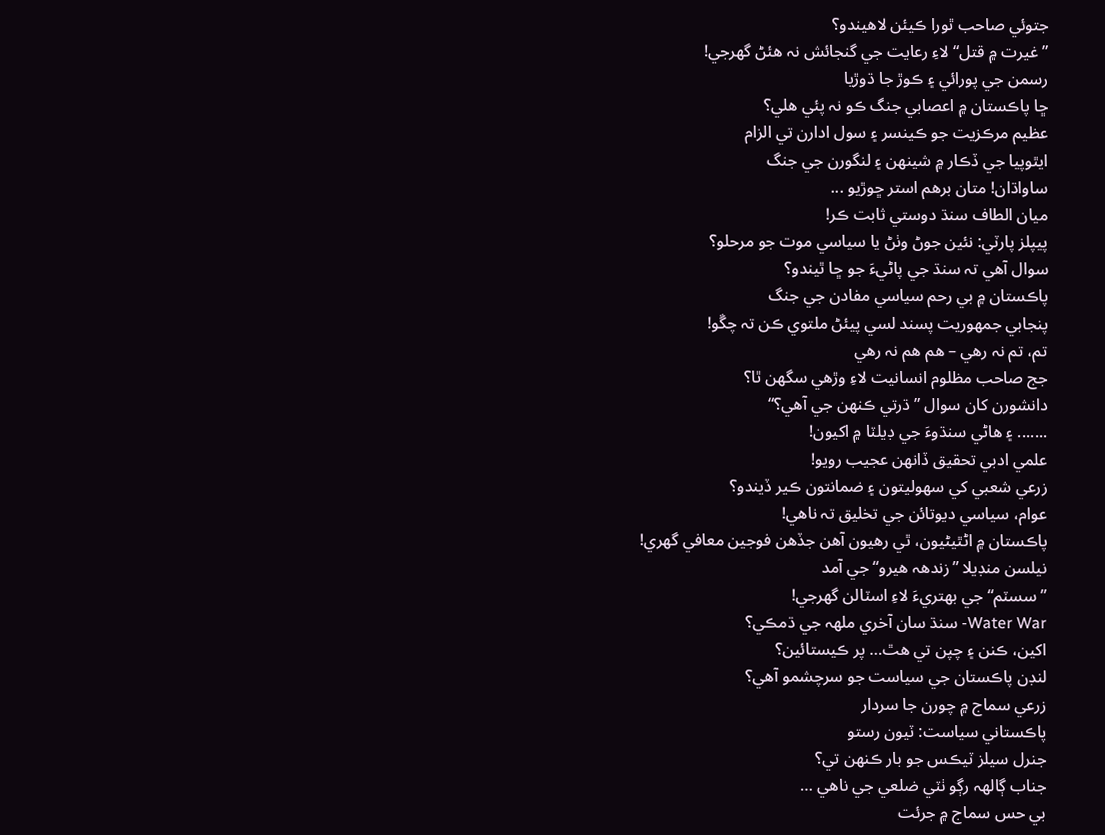جتوئي صاحب ٿورا ڪيئن لاهيندو؟
”غيرت ۾ قتل“ لاءِ رعايت جي گنجائش نہ هئڻ گهرجي!
رسمن جي پورائي ۽ ڪوڙ جا ڌوڙيا
ڇا پاڪستان ۾ اعصابي جنگ ڪو نہ پئي هلي؟
عظيم مرڪزيت جو ڪينسر ۽ سول ادارن تي الزام
ايٿوپيا جي ڏڪار ۾ شينھن ۽ لنگورن جي جنگ
ساواڌان! متان برهم استر ڇوڙيو ...
ميان الطاف سنڌ دوستي ثابت ڪر!
پيپلز پارٽي: نئين جوڻ وٺڻ يا سياسي موت جو مرحلو؟
سوال آهي تہ سنڌ جي پاڻيءَ جو ڇا ٿيندو؟
پاڪستان ۾ بي رحم سياسي مفادن جي جنگ
پنجابي جمهوريت پسند لسي پيئڻ ملتوي ڪن تہ چڱو!
تم، تم نہ رهي – هم هم نہ رهي
جج صاحب مظلوم انسانيت لاءِ وڙهي سگهن ٿا؟
دانشورن کان سوال ”ڌرتي ڪنھن جي آهي؟“
....... ۽ هاڻي سنڌوءَ جي ڊيلٽا ۾ اکيون!
علمي ادبي تحقيق ڏانھن عجيب رويو!
زرعي شعبي کي سهوليتون ۽ ضمانتون ڪير ڏيندو؟
عوام، سياسي ديوتائن جي تخليق تہ ناهي!
پاڪستان ۾ اڻٿيڻيون، ٿي رهيون آهن جڏهن فوجين معافي گهري!
نيلسن منڊيلا ”زندھہ هيرو“ جي آمد
”سسٽم“ جي بھتريءَ لاءِ اسٽالن گهرجي!
Water War- سنڌ سان آخري ملھہ جي ڌمڪي؟
اکين، ڪنن ۽ چپن تي هٿ… پر ڪيستائين؟
لنڊن پاڪستان جي سياست جو سرچشمو آهي؟
زرعي سماج ۾ چورن جا سردار
پاڪستاني سياست: ٽيون رستو
جنرل سيلز ٽيڪس جو بار ڪنھن تي؟
جناب ڳالھہ رڳو ٺٽي ضلعي جي ناهي …
بي حس سماج ۾ جرئت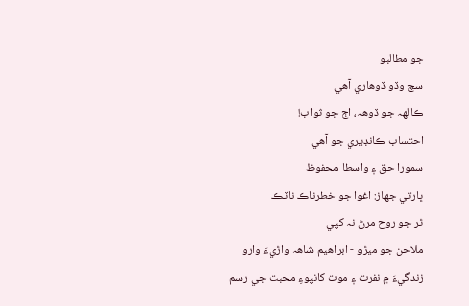جو مطالبو
سچ وڏو ڏوهاري آهي
ڪالھہ جو ڏوھہ، اڄ جو ثواب!
احتساب ڪانڊيري جو آهي
سمورا حق ۽ واسطا محفوظ
ڀارتي جهاز: اغوا جو خطرناڪ ناٽڪ
ٿر جو روح مرڻ نہ کپي
ملاحن جو ميڙو - ابراهيم شاھہ واڙيءَ وارو
زندگيءَ ۾ نفرت ۽ موت کانپوءِ محبت جي رسم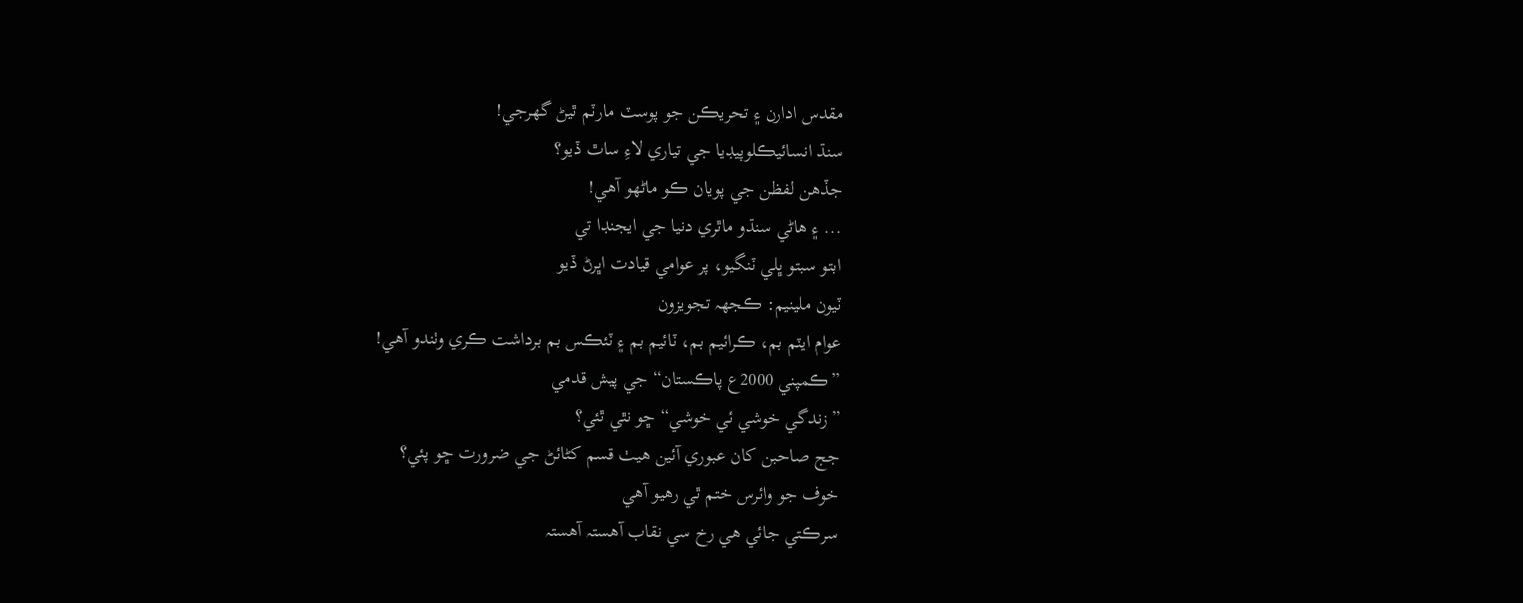مقدس ادارن ۽ تحريڪن جو پوسٽ مارٽم ٿيڻ گهرجي!
سنڌ انسائيڪلوپيڊيا جي تياري لاءِ ساٿ ڏيو؟
جڏهن لفظن جي پويان ڪو ماڻهو آهي!
... ۽ هاڻي سنڌو ماٿري دنيا جي ايجنڊا تي
ابتو سبتو ڀلي ٽنگيو، پر عوامي قيادت اڀرڻ ڏيو
ٽيون ملينيم: ڪجھہ تجويزون
عوام ايٽم بم، ڪرائيم بم، ٽائيم بم ۽ ٽئڪس بم برداشت ڪري وٺندو آهي!
”ڪمپني 2000ع پاڪستان“ جي پيش قدمي
”زندگي خوشي ئي خوشي“ ڇو نٿي ٿئي؟
جج صاحبن کان عبوري آئين هيٺ قسم کڻائڻ جي ضرورت ڇو پئي؟
خوف جو وائرس ختم ٿي رهيو آهي
سرڪتي جائي هي رخ سي نقاب آهستہ آهستہ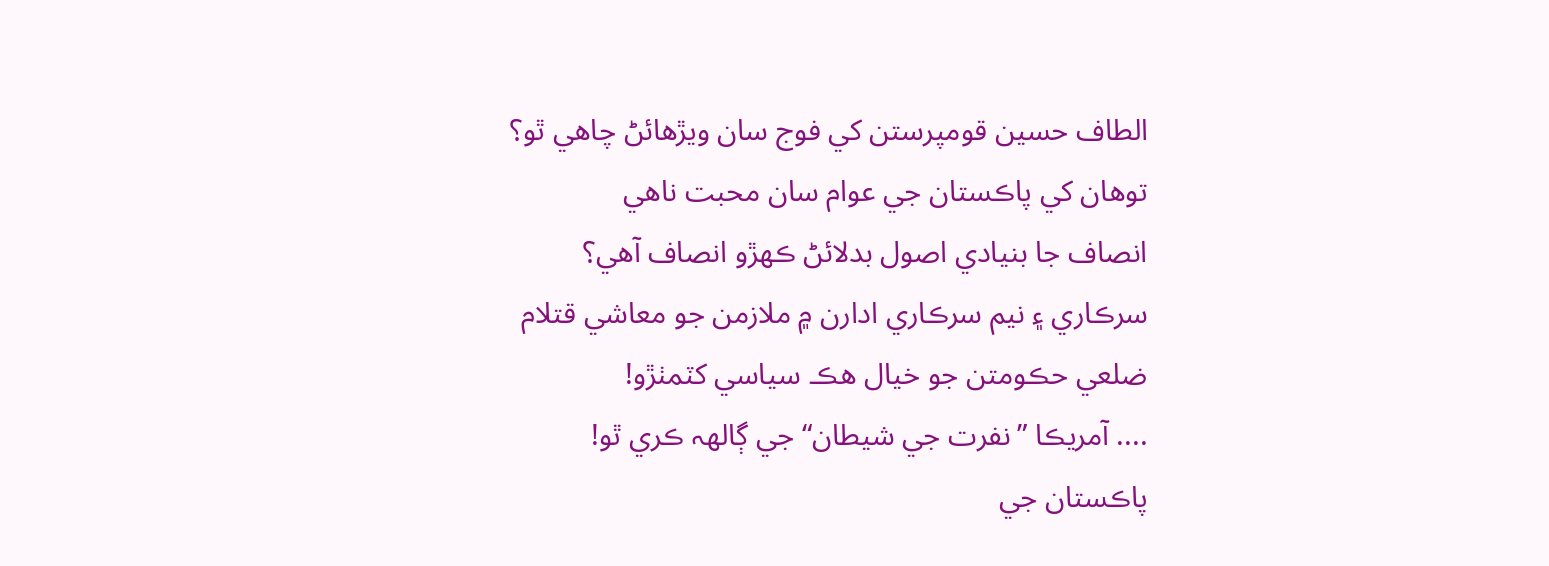الطاف حسين قومپرستن کي فوج سان ويڙهائڻ چاهي ٿو؟
توهان کي پاڪستان جي عوام سان محبت ناهي
انصاف جا بنيادي اصول بدلائڻ ڪھڙو انصاف آهي؟
سرڪاري ۽ نيم سرڪاري ادارن ۾ ملازمن جو معاشي قتلام
ضلعي حڪومتن جو خيال هڪ سياسي کٽمٺڙو!
.... آمريڪا ”نفرت جي شيطان“ جي ڳالھہ ڪري ٿو!
پاڪستان جي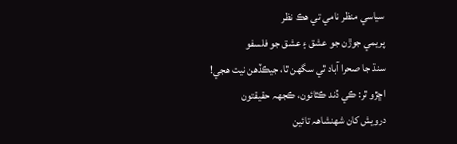سياسي منظر نامي تي هڪ نظر
پريمي جوڙن جو عشق ۽ عشق جو فلسفو
سنڌ جا صحرا آباد ٿي سگهن ٿا، جيڪڏهن نيت هجي!
اڇڙو ٿر: ڪي ڏند ڪٿائون، ڪجھہ حقيقتون
درويش کان شهنشاھہ تائين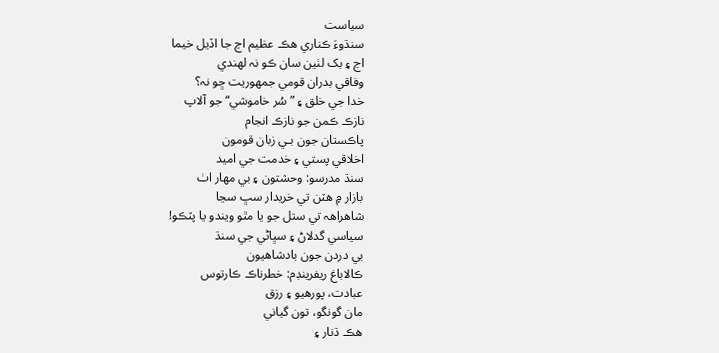سياست
سنڌوءَ ڪناري هڪ عظيم اڃ جا اڏيل خيما
اڃ ۽ بک لٺين سان ڪو نہ لهندي
وفاقي بدران قومي جمهوريت ڇو نہ؟
خدا جي خلق ۽ ”سُر خاموشي“ جو آلاپ
نازڪ ڪمن جو نازڪ انجام
پاڪستان جون بـي زبان قومون
اخلاقي پستي ۽ خدمت جي اميد
سنڌ مدرسو: وحشتون ۽ بي مهار اٺ
بازار ۾ هٽن تي خريدار سڀ سڃا
شاهراھہ تي ستل جو يا مٿو ويندو يا پٽڪو!
سياسي گدلاڻ ۽ سڀاڻي جي سنڌ
بي دردن جون بادشاهيون
ڪالاباغ ريفرينڊم: خطرناڪ ڪارتوس
عبادت، پورهيو ۽ رزق
مان گونگو، تون گياني
هڪ ڌنار ۽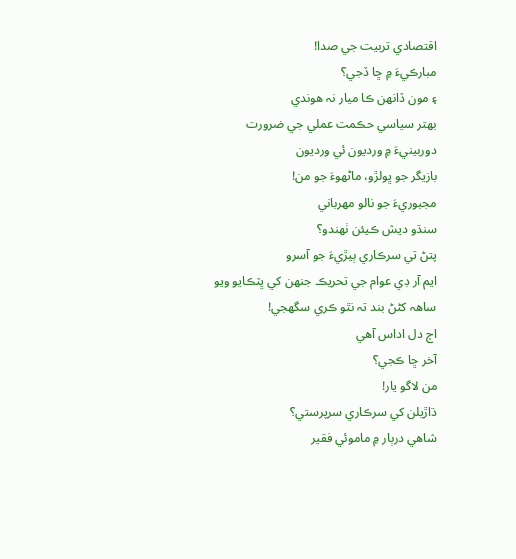اقتصادي تربيت جي صدا!
مبارڪيءَ ۾ ڇا ڏجي؟
۽ مون ڏانھن ڪا ميار نہ هوندي
بھتر سياسي حڪمت عملي جي ضرورت
دوربينيءَ ۾ ورديون ئي ورديون
بازيگر جو ڀولڙو، ماڻهوءَ جو من!
مجبوريءَ جو نالو مهرباني
سنڌو ديش ڪيئن ٺھندو؟
پتڻ تي سرڪاري ٻيڙيءَ جو آسرو
ايم آر ڊي عوام جي تحريڪ جنھن کي ڀٽڪايو ويو
ساھہ کڻڻ بند تہ نٿو ڪري سگهجي!
اڄ دل اداس آهي
آخر ڇا ڪجي؟
من لاگو يار!
ڌاڙيلن کي سرڪاري سرپرستي؟
شاهي درٻار ۾ ماموئي فقير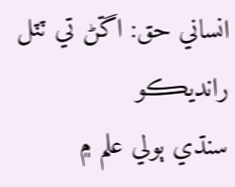انساني حق: اڱڻ تي ٽٽل رانديڪو
سنڌي ٻولي علم ۾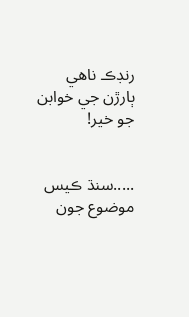رنڊڪ ناهي
ٻارڙن جي خوابن جو خير!


.....سنڌ ڪيس موضوع جون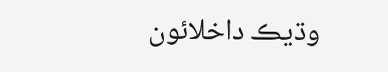وڌيڪ داخلائون